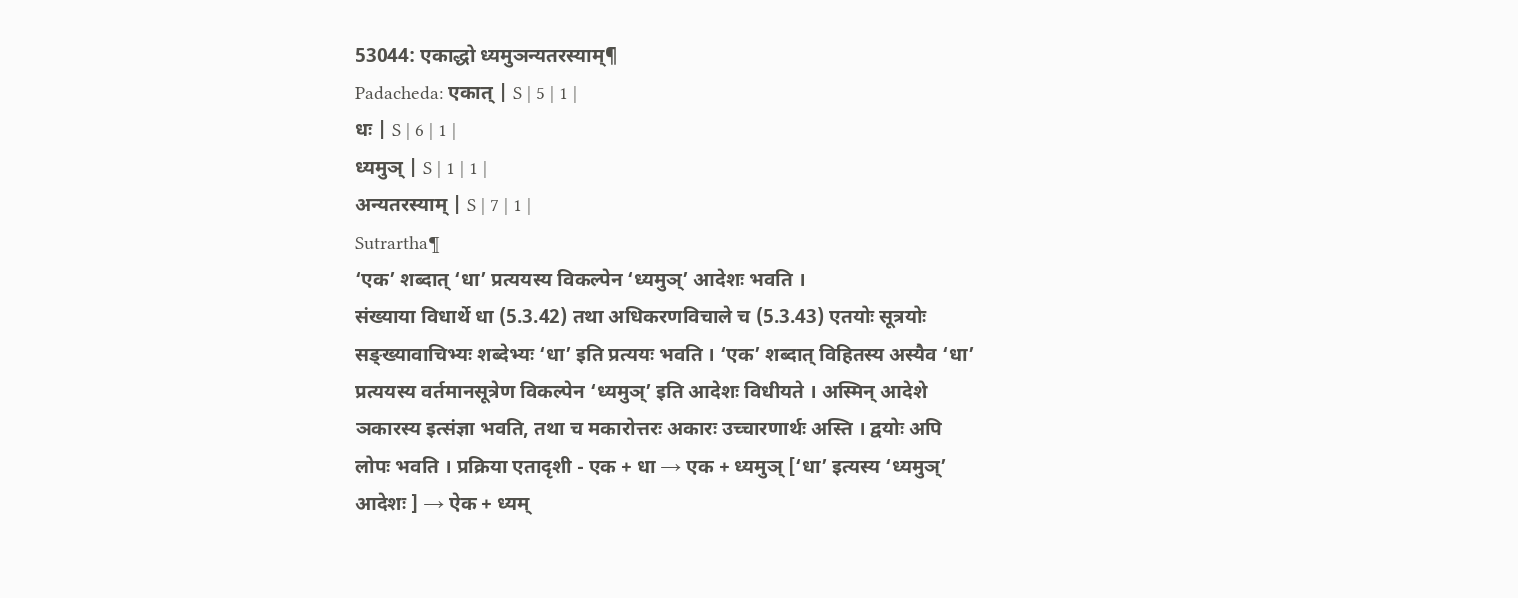53044: एकाद्धो ध्यमुञन्यतरस्याम्¶
Padacheda: एकात् | S | 5 | 1 |
धः | S | 6 | 1 |
ध्यमुञ् | S | 1 | 1 |
अन्यतरस्याम् | S | 7 | 1 |
Sutrartha¶
‘एक’ शब्दात् ‘धा’ प्रत्ययस्य विकल्पेन ‘ध्यमुञ्’ आदेशः भवति ।
संख्याया विधार्थे धा (5.3.42) तथा अधिकरणविचाले च (5.3.43) एतयोः सूत्रयोः सङ्ख्यावाचिभ्यः शब्देभ्यः ‘धा’ इति प्रत्ययः भवति । ‘एक’ शब्दात् विहितस्य अस्यैव ‘धा’ प्रत्ययस्य वर्तमानसूत्रेण विकल्पेन ‘ध्यमुञ्’ इति आदेशः विधीयते । अस्मिन् आदेशे ञकारस्य इत्संज्ञा भवति, तथा च मकारोत्तरः अकारः उच्चारणार्थः अस्ति । द्वयोः अपि लोपः भवति । प्रक्रिया एतादृशी - एक + धा → एक + ध्यमुञ् [‘धा’ इत्यस्य ‘ध्यमुञ्’ आदेशः ] → ऐक + ध्यम्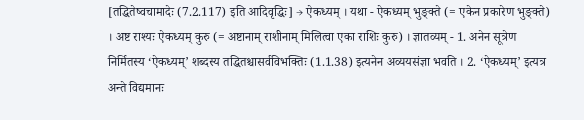[तद्धितेष्वचामादेः (7.2.117) इति आदिवृद्धिः] → ऐकध्यम् । यथा - ऐकध्यम् भुङ्क्ते (= एकेन प्रकारेण भुङ्क्ते) । अष्ट राश्यः ऐकध्यम् कुरु (= अष्टानाम् राशीनाम् मिलित्वा एका राशिः कुरु) । ज्ञातव्यम् - 1. अनेन सूत्रेण निर्मितस्य ‘ऐकध्यम्’ शब्दस्य तद्धितश्चासर्वविभक्तिः (1.1.38) इत्यनेन अव्ययसंज्ञा भवति । 2. ‘ऐकध्यम्’ इत्यत्र अन्ते विद्यमानः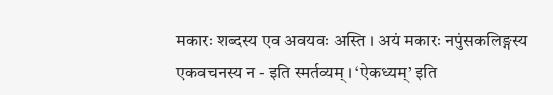मकारः शब्दस्य एव अवयवः अस्ति । अयं मकारः नपुंसकलिङ्गस्य एकवचनस्य न - इति स्मर्तव्यम् । ‘ऐकध्यम्’ इति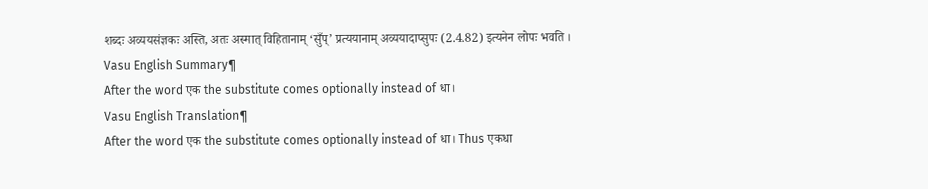शब्दः अव्ययसंज्ञकः अस्ति, अतः अस्मात् विहितानाम् ‘सुँप्’ प्रत्ययानाम् अव्ययादाप्सुपः (2.4.82) इत्यनेन लोपः भवति ।
Vasu English Summary¶
After the word एक the substitute comes optionally instead of धा।
Vasu English Translation¶
After the word एक the substitute comes optionally instead of धा। Thus एकधा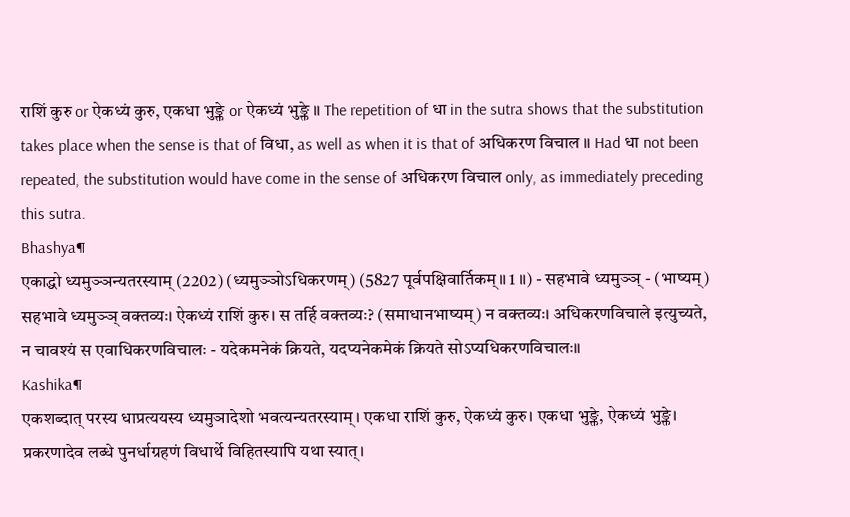राशिं कुरु or ऐकध्यं कुरु, एकधा भुङ्क्ते or ऐकध्यं भुङ्क्ते ॥ The repetition of धा in the sutra shows that the substitution takes place when the sense is that of विधा, as well as when it is that of अधिकरण विचाल ॥ Had धा not been repeated, the substitution would have come in the sense of अधिकरण विचाल only, as immediately preceding this sutra.
Bhashya¶
एकाद्धो ध्यमुञ्ञन्यतरस्याम् (2202) (ध्यमुञ्ञोऽधिकरणम्) (5827 पूर्वपक्षिवार्तिकम्॥ 1 ॥) - सहभावे ध्यमुञ्ञ् - (भाष्यम्) सहभावे ध्यमुञ्ञ् वक्तव्यः। ऐकध्यं राशिं कुरु। स तर्हि वक्तव्यः? (समाधानभाष्यम्) न वक्तव्यः। अधिकरणविचाले इत्युच्यते, न चावश्यं स एवाधिकरणविचालः - यदेकमनेकं क्रियते, यदप्यनेकमेकं क्रियते सोऽप्यधिकरणविचालः॥
Kashika¶
एकशब्दात् परस्य धाप्रत्ययस्य ध्यमुञादेशो भवत्यन्यतरस्याम्। एकधा राशिं कुरु, ऐकध्यं कुरु। एकधा भुङ्क्ते, ऐकध्यं भुङ्क्ते। प्रकरणादेव लब्धे पुनर्धाग्रहणं विधार्थे विहितस्यापि यथा स्यात्।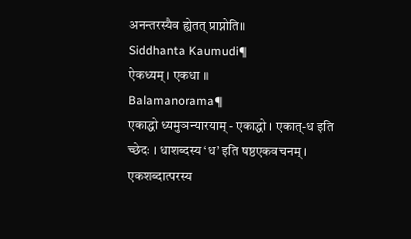अनन्तरस्यैव ह्येतत् प्राप्नोति॥
Siddhanta Kaumudi¶
ऐकध्यम् । एकधा ॥
Balamanorama¶
एकाद्धो ध्यमुञन्यारयाम् - एकाद्धो । एकात्-ध इति च्छेदः । धाशब्दस्य ‘ध’ इति षष्ठएकवचनम् । एकशब्दात्परस्य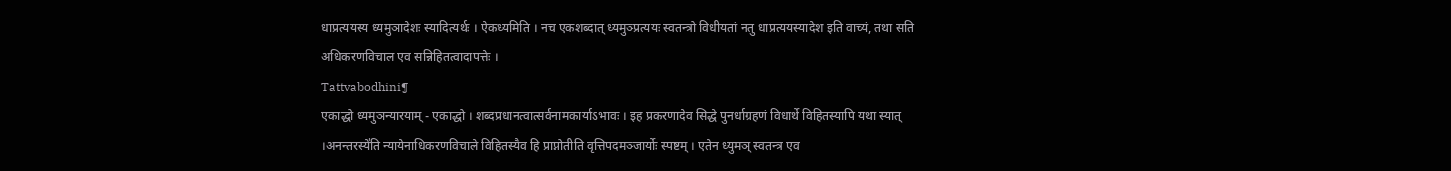धाप्रत्ययस्य ध्यमुञादेशः स्यादित्यर्थः । ऐकध्यमिति । नच एकशब्दात् ध्यमुञ्प्रत्ययः स्वतन्त्रो विधीयतां नतु धाप्रत्ययस्यादेश इति वाच्यं, तथा सति अधिकरणविचाल एव सन्निहितत्वादापत्तेः ।
Tattvabodhini¶
एकाद्धो ध्यमुञन्यारयाम् - एकाद्धो । शब्दप्रधानत्वात्सर्वनामकार्याऽभावः । इह प्रकरणादेव सिद्धे पुनर्धाग्रहणं विधार्थे विहितस्यापि यथा स्यात् ।अनन्तरस्ये॑ति न्यायेनाधिकरणविचाले विहितस्यैव हि प्राप्नोतीति वृत्तिपदमञ्जार्योः स्पष्टम् । एतेन ध्युमञ् स्वतन्त्र एव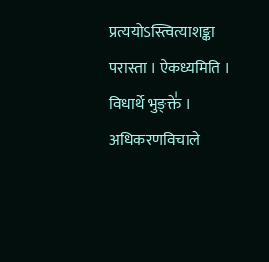प्रत्ययोऽस्त्वित्याशङ्का परास्ता । ऐकध्यमिति । विधार्थे भुङ्क्ते॑ । अधिकरणविचाले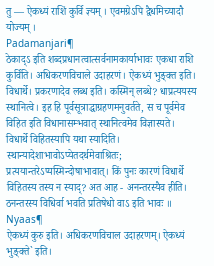तु — ऐकध्यं राशिं कुर्वि ज्ञ्यम् । एवमग्रेऽपि द्वैधमिच्यादौ योज्यम् ।
Padamanjari¶
ठेकाद्ऽ इति शब्दप्रधानत्वात्सर्वनामकार्याभावः एकधा राशि कुर्विति। अधिकरणविचाले उदाहरणं। ऐकध्यं भुङ्क्त इति। विधार्थे। प्रकरणादेव लब्ध इति। कस्मिन् लब्धे? धाप्रत्ययस्य स्थानित्वे। इह हि पूर्वसूत्राद्धाग्रहणमनुवर्तते, स च पूर्वमेव विहित इति विधानासम्भवात् स्थानित्वमेव विज्ञास्यते। विधार्थे विहितस्यापि यथा स्यादिति। स्थान्यादेशाभावोऽप्येतदर्थमेवाश्रितः; प्रत्ययान्तरेऽप्यस्मिन्दोषाभावात्। किं पुनः कारणं विधार्थे विहितस्य तस्य न स्याद्? अत आह - अनन्तरस्यैव हीति। ठनन्तरस्य विधिर्वा भवति प्रतिषेधो वाऽ इति भावः ॥
Nyaas¶
ऐकध्यं कुरु इति। अधिकरणविचाल उदाहरणम्। ऐकध्यं भुङ्क्ते` इति।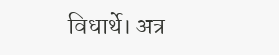विधार्थे। अत्र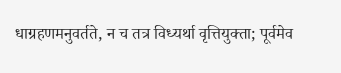धाग्रहणमनुवर्तते, न च तत्र विध्यर्था वृत्तियुक्ता; पूर्वमेव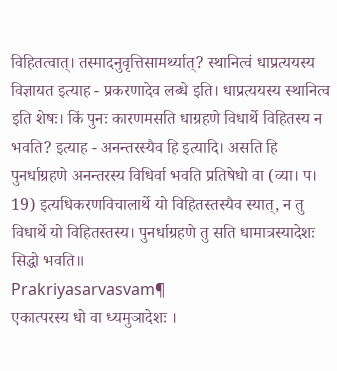विहितत्वात्। तस्मादनुवृत्तिसामर्थ्यात्? स्थानित्वं धाप्रत्ययस्य विज्ञायत इत्याह - प्रकरणादेव लब्धे इति। धाप्रत्ययस्य स्थानित्व इति शेषः। किं पुनः कारणमसति धाग्रहणे विधार्थे विहितस्य न भवति? इत्याह - अनन्तरस्यैव हि इत्यादि। असति हि पुनर्धाग्रहणे अनन्तरस्य विधिर्वा भवति प्रतिषेधो वा (व्या। प। 19) इत्यधिकरणविचालार्थे यो विहितस्तस्यैव स्यात्, न तु विधार्थे यो विहितस्तस्य। पुनर्धाग्रहणे तु सति धामात्रस्यादेशः सिद्धो भवति॥
Prakriyasarvasvam¶
एकात्परस्य धो वा ध्यमुञादेशः ।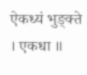ऐकध्यं भुङ्क्ते । एकधा ॥